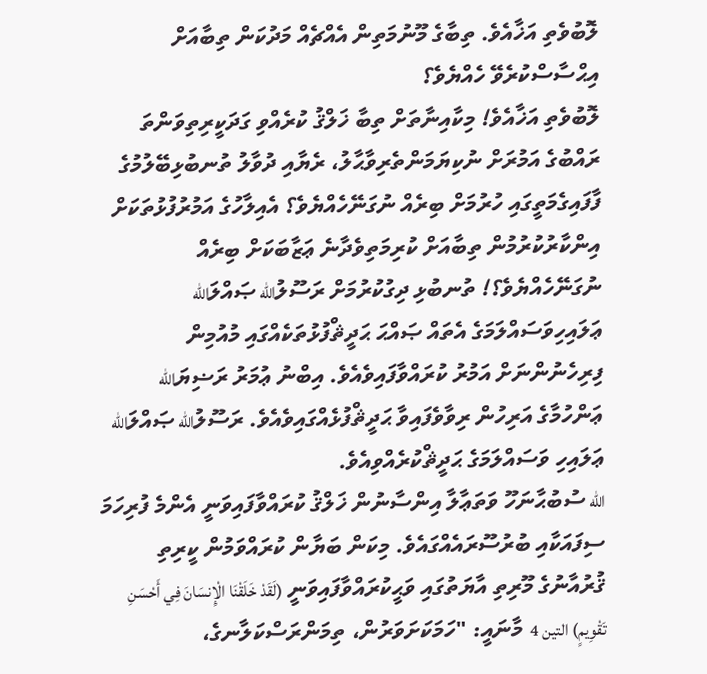ލޮބުވެތި އަޚާއެވެ. ތިބާގެ މޫނުމަތިން އެއްޗެއް މަދުކަން ތިބާއަށް އިޙްސާސްކުރެވޭ ހެއްޔެވެ؟
ލޮބުވެތި އަޚާއެވެ! މިކާއިނާތަށް ތިބާ ޚަލްޤު ކުރެއްވި ގަދަކީރިތިވަންތަ ރައްބުގެ އަމުރަށް ނުކިޔަމަންތެރިވާޙާލު، ރެޔާއި ދުވާލު ތުނބުޅިބޭލުމުގެ ފާފައިގެމަތީގައި ހުރުމަށް ބިރެއް ނުގަނޭހެއްޔެވެ؟ އެއިލާހުގެ އަމުރުފުޅުތަކަށް އިންކާރުކުރުމުން ތިބާއަށް ކުރިމަތިވެދާނެ ޢަޒާބަކަށް ބިރެއް ނުގަނޭހެއްޔެވެ؟! ތުނބުޅި ދިގުކުރުމަށް ރަސޫލުالله ޞައްލަالله ޢަލައިހިވަސައްލަމަގެ އެތައް ޞައްޙަ ޙަދީޘްފުޅުތަކެއްގައި މުއުމިން ފިރިހެނުންނަށް އަމުރު ކުރައްވާފައިވެއެވެ. އިބްނު ޢުމަރު ރަޟިޔަالله ޢަންހުމާގެ އަރިހުން ރިވާވެފައިވާ ޙަދީޘްފުޅެއްގައިވެއެވެ. ރަސޫލުالله ޞައްލަالله ޢަލައިހި ވަސައްލަމަގެ ޙަދީޘްކުރެއްވިއެވެ.
الله ސުބުޙާނަހޫ ވަތަޢާލާ އިންސާނުން ޚަލްޤު ކުރައްވާފައިވަނީ އެންމެ ފުރިހަމަ ސިފައަކާއި ބުރުސޫރައެއްގައެވެ. މިކަން ބަޔާން ކުރައްވަމުން ކީރިތި ޤުރުއާނުގެ މޫރިތި އާޔަތުގައި ވަޙީކުރައްވާފައިވަނީ (لَقَدْ خَلَقْنَا الْإِنسَانَ فِي أَحْسَنِ تَقْوِيمٍ) التين 4  މާނައީ: "ހަމަކަށަވަރުން، ތިމަންރަސްކަލާނގެ،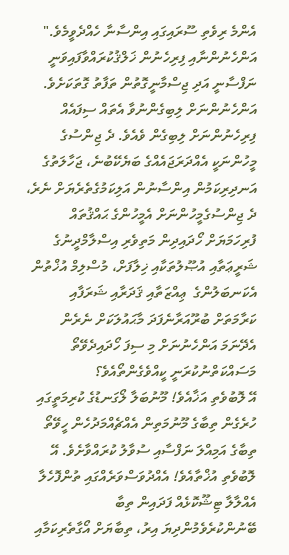އެންމެ ރިވެތި ސޫރައިގައި އިންސާނާ ހެއްދެވީމެވެ."
އަންހެނުންނާއި ފިރިހެނުން ޚަލްޤުކުރައްވާފައިވަނީ ނަފްސާނީ އަދި ޖިސްމާނީގޮތުން ތަފާތު ގޮތަކަށެވެ. އަންހެނުންނަށް ލިބިގެންނުވާ އެތައް ސިފައެއް ފިރިހެނުންނަށް ލިބިގެން ވެއެވެ. ދެ ޖިންސުގެ މީހުންނަކީ އެއްދަރަޖައެއްގެ ބަޔެކޭބުނެ، ޖަހާލަތުގެ އަނދިރިކަމުން އިންސާނުން އަލިކަމުގެތެރެޔަށް ނެރެ، ދެ ޖިންސުގެމީހުންނަށް އެމީހުންގެ ޙައްޤުތައް ފުރިހަމަޔަށް ހޯދައިދިން މަތިވެރި އިސްލާމްދީނުގެ ޝަރީޢަތާއި އުޞޫލުތަކާއި ޚިލާފަށް، މުސްލިމް އުޚްތުން އެކަނބަލުންގެ  ޢިއްޒަތާއި ޤަދަރާއި ޝަރަފާއި ކަރާމަތަށް ބުރޫއަރާނެފަދަ މާޙައުލަކަށް ނެރެން އެދޭނަމަ އަންހެނުނަށް މި ސިފަ ހޯދައިދެވޭތޯ މަސައްކަތްނުކުރަނީ ކީއްވެގެންތޯއެވެ؟
އޭ ލޮބުވެތި އަޚާއެވެ! މޫނުބަލާ ލޯގަނޑުގެ ކުރިމަތީގައި ހުރެގެން ތިބާގެ މޫނުމަތިން އެއްޗެއްމަދުހެން ހީވޭތޯ ތިބާގެ އަމިއްލަ ނަފްސާއި ސުވާލު ކުރައްވާށެވެ. އޭ ލޮބުވެތި އުޚްތާއެވެ! އެއްދުވަސްވަރެއްގައި ތުންފޮހެލާ އެއްލާލާ ޓިޝޫކޮޅެއް ފަދައިން ތިބާ ބޭނުންކުރެވެމުންދިޔަ އިރު، ތިބާޔަށް އޯގާތެރިކަމާއި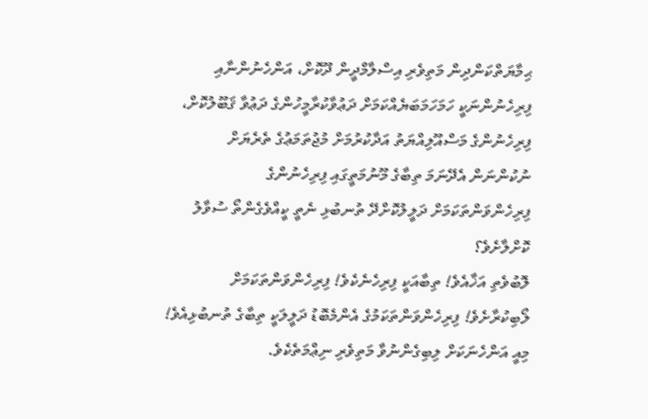ޙިމާޔަތްކަންދިން މަތިވެރި އިސްލާމްދީން ދޫކޮށް، އަންހެނުންނާއި ފިރިހެނުންނަކީ ހަމަހަމަބަޔެއްކަމަށް ދަޢުވާކުރާމީހުންގެ ދަޢުވާ ޤަބޫލުކޮށް، ފިރިހެނުންގެ މަސްއޫލިއްޔަތު އަދާކުރުމަށް މުޖުތަމަޢުގެ ތެރެޔަށް ނުކުންނަން އެދޭނަމަ ތިބާގެ މޫނުމަތީގައި ފިރިހެނުންގެ ފިރިހެންވަންތަކަމަށް ދަލީލުކޮށްދޭ ތުނބުޅި ނެތީ ކީއްވެގެންތޯ ސުވާލު ކޮށްލާށެވެ؟
ލޮބުވެތި އަޚާއެވެ! ތިބާއަކީ ފިރިހެނެކެވެ! ފިރިހެންވަންތަކަމަށް ލޯބިކުރާށެވެ! ފިރިހެންވަންތަކަމުގެ އެންމެބޮޑު ދަލީލަކީ ތިބާގެ ތުނބުޅިއެވެ! މިއީ އަންހެނަކަށް ލިބިގެންނުވާ މަތިވެރި ނިޢްމަތެކެވެ.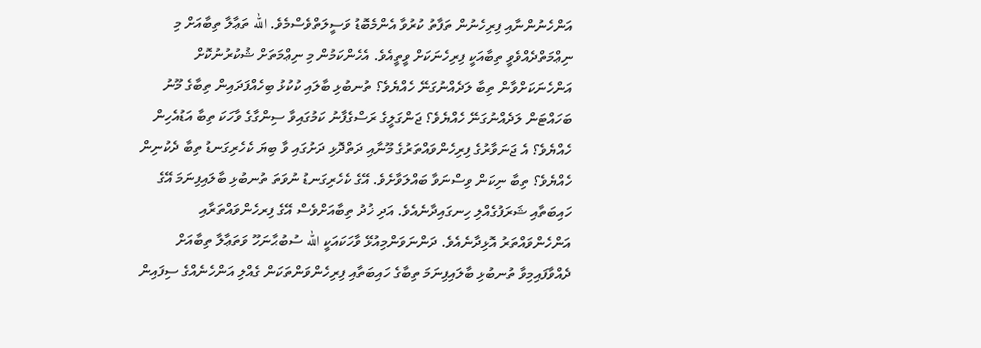އަންހެނުންނާއި ފިރިހެނުން ތަފާތު ކުރުވާ އެންމެބޮޑު ވަސީލަތްވެސްމެވެ. الله ތަޢާލާ ތިބާއަށް މި ނިޢްމަތްދެއްވެވީ ތިބާއަކީ ފިރިހެނަކަށް ވީތީއެވެ. އެހެންކަމުން މި ނިޢްމަތަށް ޝުކުރުނުކޮށް އަންހެނަކަށްވާން ތިބާ ލަދެއްނުގަނޭ ހެއްޔެވެ؟ ތުނބުޅި ބާލައި ކުކުޅު ބިހެއްފަދައިން ތިބާގެ މޫނު ބަހައްޓަން ލަދެއްނުގަނޭ ހެއްޔެވެ؟ ޖަންގަލީގެ ރަސްގެފާނު ކަމުގައިވާ ސިންގާގެ ވާހަކަ ތިބާ އަޑުއެހިން ހެއްޔެވެ؟ އެ ޖަނަވާރުގެ ފިރިހެންވައްތަރުގެ މޫނާއި ދަތްދޮޅި ދަށުގައި ވާ ބިޔަ ކެހެރިގަނޑު ތިބާ ދެކުނިން ހެއްޔެވެ؟ ތިބާ ނިކަން ވިސްނަވާ ބައްލަވާށެވެ. އޭގެ ކެހެރިގަނޑު ނުވަތަ ތުނބުޅި ބާލައިފިނަމަ އޭގެ ހައިބަތާއި ޝަރަފުގެއްލި ހިނގައިދާނެއެވެ. އަދި ޚުދު ތިބާއަށްވެސް އޭގެ ފިރހެންވައްތަރާއި އަންހެންވައްތަރު އޮޅިދާނެއެވެ. ދަންނަވަންމިއުޅޭ ވާހަކައަކީ الله ސުބުޙާނަހޫ ވަތަޢާލާ ތިބާއަށް ދެއްވާފައިމިވާ ތުނބުޅި ބާލައިފިނަމަ ތިބާގެ ހައިބަތާއި ފިރިހެންވަންތަކަން ގެއްލި އަންހެނެއްގެ ސިފައިން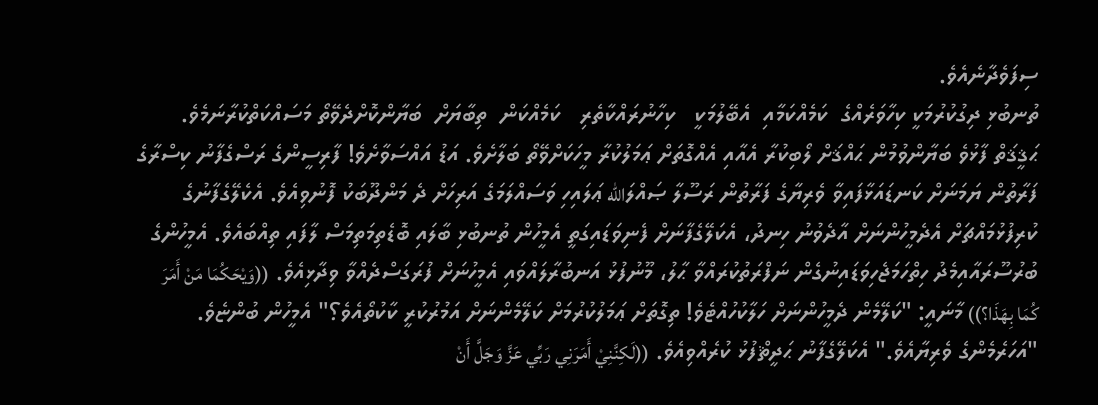ސިފަވެދާނެއެވެ.
ތުނބުޅި ދިގުކުރުމަކީ ކިހާވަރެއްގެ  ކަމެއްކަމާއި  އެބޭލުމަކީ   ކިހާނުރައްކާތެރި   ކަމެއްކަން  ތިބާޔަށް  ބަޔާންކޮށްދެވޭތޯ މަސައްކަތްކުރާނަމެވެ. ޙަޤީޤަތް ފާޅުވެ ބަޔާންވުމުން ޙައްޤަށް ލޯބިކުރާ އެއާއި އެއްގޮތަށް ޢަމަލުކުރާ މީހަކަށްވޭތޯ ބަލާށެވެ. އަޑު އައްސަވާށެވެ! ފާރިސީންގެ ރަސްގެފާނު ކިސްރާގެ ފަރާތުން ޔަމަނަށް ކަނޑައަޅާފައިވާ ވެރިޔާގެ ފަރާތުން ރަސޫލާ ޞައްލަالله ޢަލައިހި ވަސައްލަމަގެ އަރިހަށް ދެ މަންދޫބަކު ފޮނުވިއެވެ. އެކެލޭގެފާނުގެ ކުރިފުޅުމައްޗަށް އެދެމީހުންނަށް އާދެވުނު ހިނދު، އެކަލޭގެފާނަށް ފެނިވަޑައިގަތީ އެމީހުން ތުނބުޅި ބާލައި ބޮޑެތިމަތިމަސް ލާފައި ތިއްބައެވެ. އެމީހުންގެ ބުރުސޫރައާއިމެދު ހިތްހަމަޖެހިވަޑައިނުގެން ނަފްރަތުކުރައްވާ ޙާލު، މޫނުފުޅު އަނބުރާލައްވައި އެމީހުނަށް ފުރަގަސްދެއްވާ ވިދާޅިއެވެ. ((وَيْحَكُمَا مَنْ أَمَرَ كُمَا بِهَذَا؟)) މާނައީ: "ކަލޭމެން ދެމީހުންނަށް ހަލާކުހުއްޓެވެ! ތިގޮތަށް ޢަމަލުކުރުމަށް ކަލޭމެންނަށް އަމުރުކުރީ ކާކުތޯއެވެ؟" އެމީހުން ބުންޏެވެ. "އަހަރެމެންގެ ވެރިޔާއެވެ." އެކަލޭގެފާނު ޙަދީޘްފުޅު ކުރެއްވިއެވެ. ((لَكِنَّنِيْ أَمَرَنِي رَبِّي عَزَّ وَجَلَّ أَنْ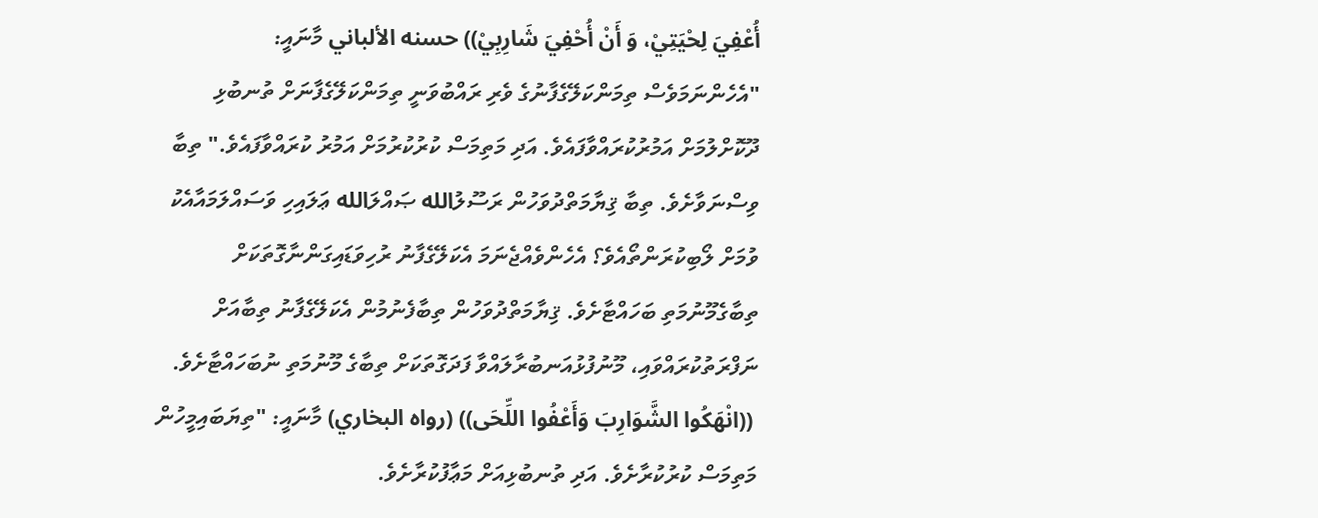أُعْفِيَ لِحْيَتِيْ، وَ أَنْ أُحْفِيَ شَارِبِيْ)) حسنه الألباني މާނައީ: "އެހެންނަމަވެސް ތިމަންކަލޭގެފާނުގެ ވެރި ރައްބުވަނީ ތިމަންކަލޭގެފާނަށް ތުނބުޅި ދޫކޮށްލުމަށް އަމުރުކުރައްވާފައެވެ. އަދި މަތިމަސް ކުރުކުރުމަށް އަމުރު ކުރައްވާފައެވެ." ތިބާ ވިސްނަވާށެވެ. ތިބާ ޤިޔާމަތްދުވަހުން ރަސޫލުالله ޞައްލަالله ޢަލައިހި ވަސައްލަމައާއެކު ވުމަށް ލޯބިކުރަންތޯއެވެ؟ އެހެންވެއްޖެނަމަ އެކަލޭގެފާނު ރުހިވަޑައިގަންނާގޮތަކަށް ތިބާގެމޫނުމަތި ބަހައްޓާށެވެ. ޤިޔާމަތްދުވަހުން ތިބާފެނުމުން އެކަލޭގެފާނު ތިބާއަށް ނަފްރަތުކުރައްވައި، މޫނުފުޅުއަނބުރާލައްވާ ފަދަގޮތަކަށް ތިބާގެ މޫނުމަތި ނުބަހައްޓާށެވެ.
 ((انْهَكُوا الشَّوَارِبَ وَأَعْفُوا اللِّحَى)) (رواه البخاري) މާނައީ: "ތިޔަބައިމީހުން މަތިމަސް ކުރުކުރާށެވެ. އަދި ތުނބުޅިއަށް މަޢާފުކުރާށެވެ.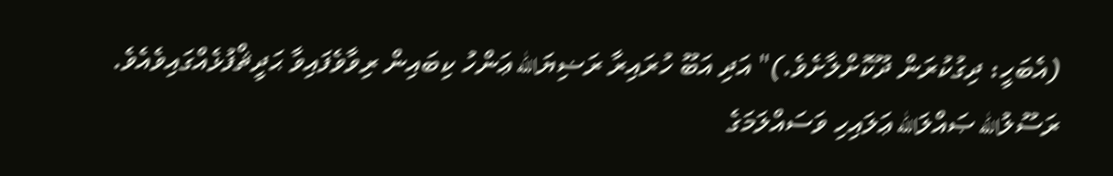(އެބަހީ: ދިގުކުރަން ދޫކޮށްލާށެވެ.)" އަދި އަބޫ ހުރައިރާ ރަޟިޔަالله ޢަންހު ކިބައިން ރިވާވެފައިވާ ޙަދީޘްފުޅެއްގައިވެއެވެ. ރަސޫލުالله ޞައްލަالله ޢަލައިހި ވަސައްލަމަގެ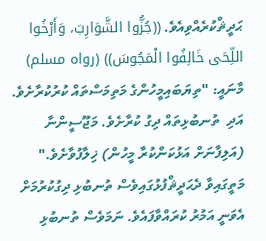ޙަދީޘްކުރެއްވިއެވެ. ((جُزُّوا الشَّوَارِبَ، وَأَرْخُوا اللِّحَى خَالِفُوا الْمَجُوسَ)) (رواه مسلم)  މާނައީ: "ތިޔަބައިމީހުންގެ މަތިމަސްތައް ކުރުކުރާށެވެ. އަދި  ތުނބުޅިތައް ދިގު ކުރާށެވެ. މަޖޫސީންނާ (އަލިފާނަށް އަޅުކަންކުރާ މީހުން) ޚިލާފުވާށެވެ."
މަތީގައިވާ ދެޙަދީޘްފުޅުގައިވެސް ތުނބުޅި ދިގުކުރުމަށް އެވަނީ އަމުރު ކުރައްވާފައެވެ. ނަމަވެސް ތުނބުޅި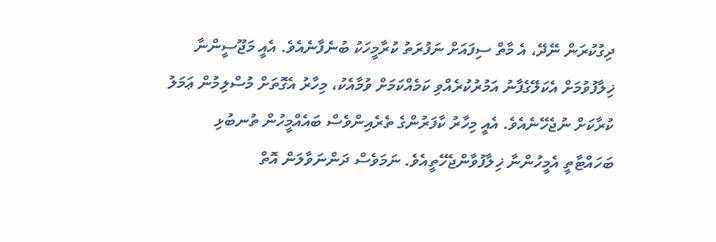ދިގުކުރަން ނޭދޭ، އެ މާތް ސިފައަށް ނަފުރަތު ކުރާމީހަކު ބުނެފާނެއެވެ. އެއީ މަޖޫސީންނާ ޚިލާފުވުމަށް އެކަލޭގެފާނު އަމުރުކުރެއްވި ކަމެއްކަމަށް ވުމާއެކު، މިހާރު އެގޮތަށް މުސްލިމުން ޢަމަލު ކުރާކަށް ނުޖެހޭނެއެވެ. އެއީ މިހާރު ކާފަރުންގެ ތެރެއިންވެސް ބައެއްމީހުން ތުނބުޅި ބަހައްޓާތީ އެމީހުންނާ ޚިލާފުވާންޖެހޭތީއެވެ. ނަމަވެސް ދަންނަވާލަން އޮތް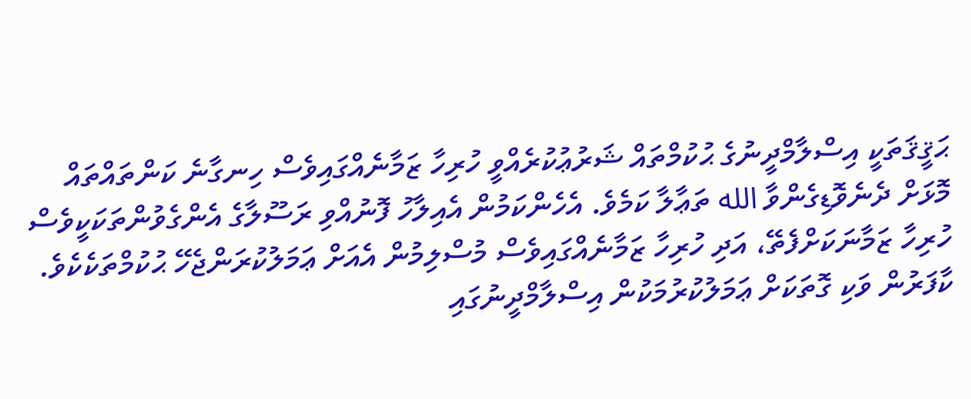ޙަޤީޤަތަކީ އިސްލާމްދީނުގެ ޙުކުމްތައް ޝަރުޢުކުރެއްވީ ހުރިހާ ޒަމާނެއްގައިވެސް ހިނގާނެ ކަންތައްތައް މޮޅަށް ދެނެވޮޑިގެންވާ الله ތަޢާލާ ކަމެވެ. އެހެންކަމުން އެއިލާހު ފޮނުއްވި ރަސޫލާގެ އެންގެވުންތަކަކީވެސް ހުރިހާ ޒަމާނަކަށްފެތޭ، އަދި ހުރިހާ ޒަމާނެއްގައިވެސް މުސްލިމުން އެއަށް ޢަމަލުކުރަންޖެހޭ ޙުކުމްތަކެކެވެ. ކާފަރުން ވަކި ގޮތަކަށް ޢަމަލުކުރުމަކުން އިސްލާމްދީނުގައި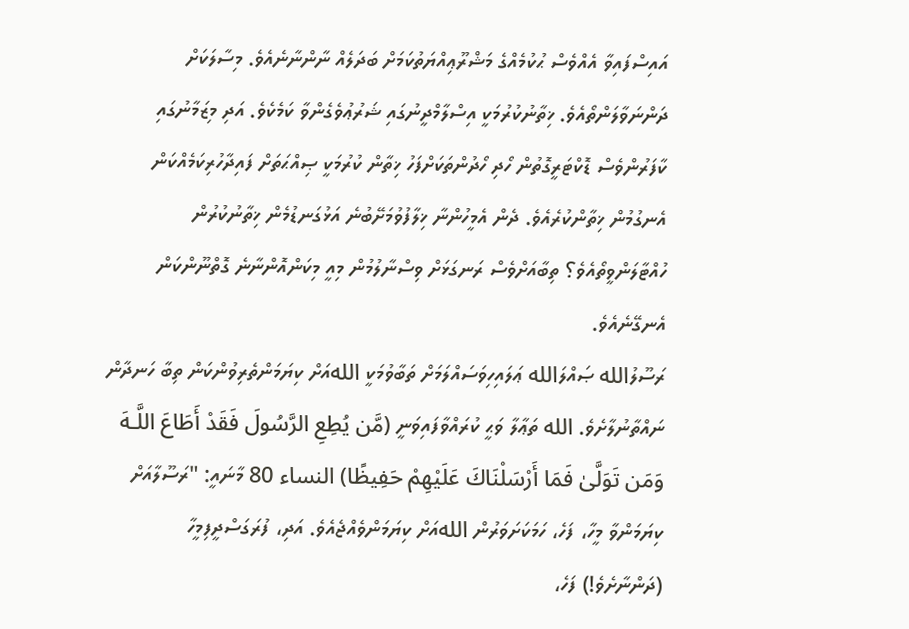އައިސްފައިވާ އެއްވެސް ޙުކުމެއްގެ މަޝްރޫޢިއްޔަތުކަމަށް ބަދަލެއް ނާންނާނެއެވެ. މިސާލަކަށް ދަންނަވާލަންތޯއެވެ. ޚިތާނުކުރުމަކީ އިސްލާމްދީނުގައި ޝަރުޢުވެގެންވާ ކަމެކެވެ. އަދި މިޒަމާނުގައި ކާފަރުންވެސް ޑޮކްޓަރީގޮތުން ހޯދި ހޯދުންތަކަށްފަހު ޚިތާން ކުރުމަކީ ޞިއްޙަތަށް ފައިދާހުރިކަމެއްކަން އެނގުމުން ޚިތާންކުރެއެވެ. ދެން އެމީހުންނާ ޚިލާފުވުމަށޭބުނެ އަޅުގަނޑުމެން ޚިތާނުކުރުން ހުއްޓާލަންވީތޯއެވެ؟ ތިބާއަށްވެސް ރަނގަޅަށް ވިސްނާލުމުން މިއީ މިކަންއޮންނާނެ ގޮތްނޫންކަން އެނގޭނެއެވެ.
ރަސޫލުالله ޞައްލަالله ޢަލައިހިވަސައްލަމަށް ތަބާވުމަކީ اللهއަށް ކިޔަމަންތެރިވުންކަން ތިބާ ހަނދާން ނައްތާނުލާށެވެ. الله ތަޢާލާ ވަޙީ ކުރައްވާފައިވަނީ (مَّن يُطِعِ الرَّسُولَ فَقَدْ أَطَاعَ اللَّـهَ وَمَن تَوَلَّىٰ فَمَا أَرْسَلْنَاكَ عَلَيْهِمْ حَفِيظًا) النساء 80 މާނައީ: "ރަސޫލާއަށް ކިޔަމަންވާ މީހާ، ފަހެ، ހަމަކަށަވަރުން اللهއަށް ކިޔަމަންވެއްޖެއެވެ. އަދި، ފުރަގަސްދީފިމީހާ (ދަންނާށެވެ!) ފަހެ،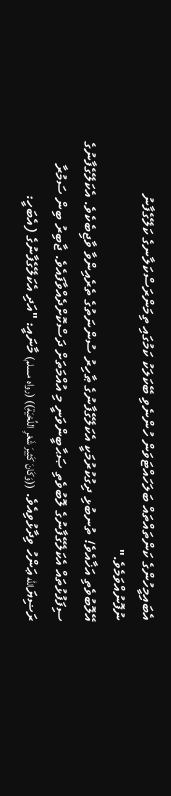އެބައިމީހުންގެ ކަންތައްތައް ބަލަހައްޓަވަން ހުންނެވި ބޭކަލަކު ކަމުގައި ތިމަންރަސްކަލާނގެ ކަލޭގެފާނު ނުފޮނުއްވަމެވެ."
އޭލޮބުވެތި އަޚާއެވެ! ތުނބުޅި ދިގުކުރުމަކީ އެކަލޭގެފާނުގެ ޠާހިރު ސުންނަތުގެ ތެރެއިންވާ ވާޖިބެކެވެ. އެކަލޭގެފާނުގެ ސިފަފުޅުތައް އެކަލޭގެފާނުގެ ލޮބުވެތި ޞަޙާބީންވަނީ މި އުއްމަތަށް ދަސްކޮށްދެއްވާފައެވެ. ޖާބިރު ބިން ސަމުރާ ރަޟިޔަالله ޢަންހު ވިދާޅުވިއެވެ. ((وَكَانَ كَثِيرَ شَعْرِ اللِّحْيَةِ)) (رواه مسلم) މާނައީ: "އަދި އެކަލޭގެފާނުގެ (އެބަހީ: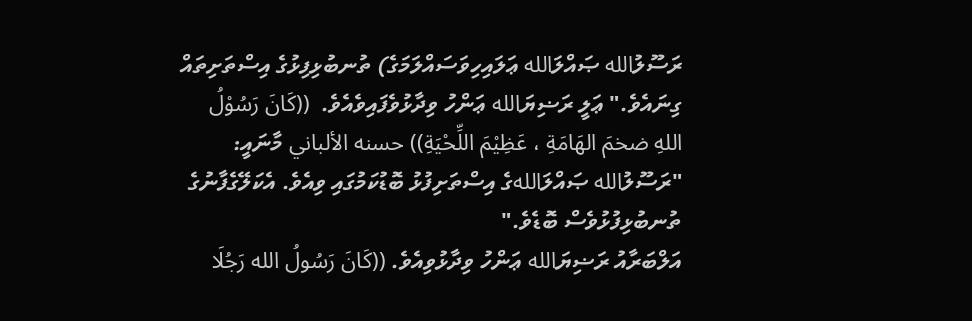ރަސޫލުالله ޞައްލަالله ޢަލައިހިވަސައްލަމަގެ) ތުނބުޅިފިޅުގެ އިސްތަށިތައް ގިނައެވެ." ޢަލީ ރަޟިޔަالله ޢަންހު ވިދާޅުވެފައިވެއެވެ.  ((كَانَ رَسُوْلُ اللهِ ضخمَ الهَامَةِ ، عَظِيْمَ اللِّحْيَةِ)) حسنه الألباني މާނައީ: "ރަސޫލުالله ޞައްލަاللهގެ އިސްތަށިފުޅު ބޮޑުކަމުގައި ވިއެވެ. އެކަލޭގެފާނުގެ ތުނބުޅިފުޅުވެސް ބޮޑެވެ."
އަލްބަރާއު ރަޟިޔަالله ޢަންހު ވިދާޅުވިއެވެ. ((كَانَ رَسُولُ الله رَجُلَا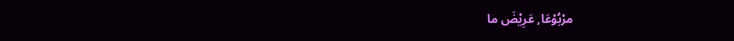مرْبُوْعَا, عَرِيْضَ ما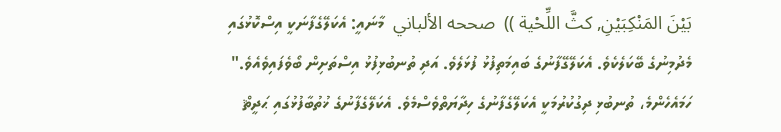بَيْنَ المَنْكِبَيْنِ, كثَّ اللِّحْية ))  صححه الألباني  މާނައީ: އެކަލޭގެފާނަކީ އިސްކޮޅުގައި މެދުމިނުގެ ބޭކަލެކެވެ. އެކަލޭގޭފާނުގެ ބައިމަތިފުޅު ފުޅަލެވެ. އަދި ތުނބުޅިފުޅު އިސްތަށިން ބޯވެފައިވެއެވެ."
ހަމައެހެންމެ، ތުނބުޅި ދިގުކުރުމަކީ އެކަލޭގެފާނުގެ ހިދާޔަތްވެސްމެވެ. އެކަލޭގެފާނުގެ ޚުތުބާފުޅުގައި ޙަދީޘް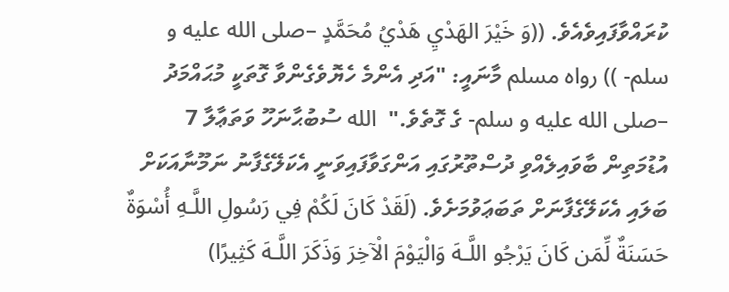ކުރައްވާފައިވެއެވެ. ((وَ خَيْرَ الهَدْيِ هَدْيُ مُحَمَّدٍ –صلى الله عليه و سلم- )) رواه مسلم މާނައީ: "އަދި އެންމެ ހެޔޮވެގެންވާ ގޮތަކީ މުޙައްމަދު –صلى الله عليه و سلم- ގެ ގޮތެވެ."  الله ސުބުޙާނަހޫ ވަތަޢާލާ 7 އުޑުމަތިން ބާވައިލެއްވި ދުސްތޫރުގައި އަންގަވާފައިވަނީ އެކަލޭގެފާނު ނަމޫނާއަކަށް ބަލައި އެކަލޭގެފާނަށް ތަބަޢަވުމަށެވެ. (لَقَدْ كَانَ لَكُمْ فِي رَسُولِ اللَّـهِ أُسْوَةٌ حَسَنَةٌ لِّمَن كَانَ يَرْجُو اللَّـهَ وَالْيَوْمَ الْآخِرَ وَذَكَرَ اللَّـهَ كَثِيرًا)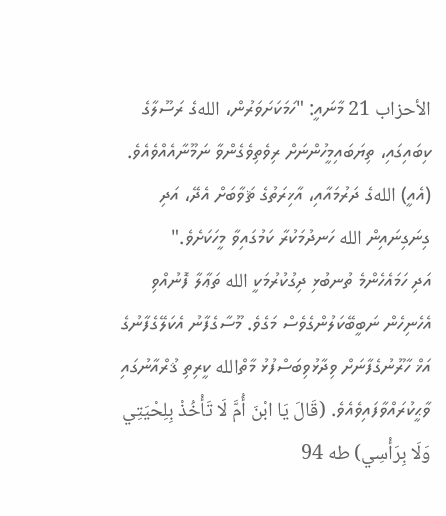الأحزاب 21 މާނައީ: "ހަމަކަށަވަރުން، اللهގެ ރަސޫލާގެ ކިބައިގައި، ތިޔަބައިމީހުންނަށް ރިވެތިވެގެންވާ ނަމޫނާއެއްވެއެވެ. (އެއީ) اللهގެ ދަރުމައާއި، އާޚިރަތުގެ ޘަވާބަށް އެދޭ، އަދި ގިނަގިނައިން الله ހަނދުމަކުރާ ކަމުގައިވާ މީހަކަށެވެ."
އަދި ހަމައެހެންމެ ތުނބުޅި ދިގުކުރުމަކީ الله ތަޢާލާ ފޮނުއްވި އެހެނިހެން ނަބީބޭކަލުންގެވެސް މަގެވެ. މޫސާގެފާނު އެކަލޭގެފާނުގެ އަޚް ހާރޫނުގެފާނަށް ވިދާޅުވިބަސްފުޅު މާތްالله ކީރިތި ޤުރްއާނުގައި ވާޙީކުރައްވާފައިވެއެވެ. (قَالَ يَا ابْنَ أُمَّ لَا تَأْخُذْ بِلِحْيَتِي وَلَا بِرَأْسِي) طه 94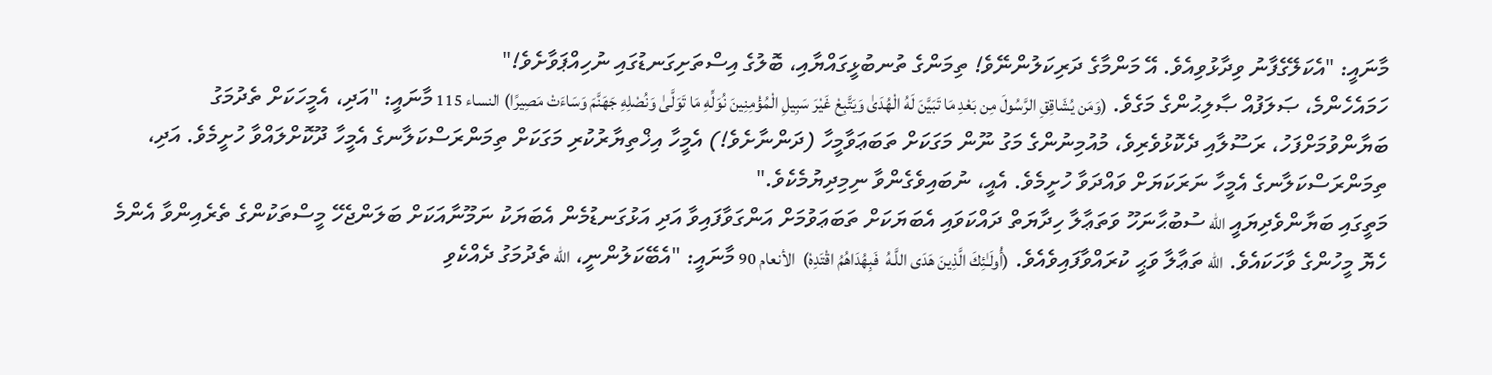މާނައީ: "އެކަލޭގެފާނު ވިދާޅުވިއެވެ. އޭ މަންމާގެ ދަރިކަލުންނޭވެ! ތިމަންގެ ތުނބުޅީގައްޔާއި، ބޮލުގެ އިސްތަށިގަނޑުގައި ނުހިއްޕަވާށެވެ!"
ހަމައެހެންމެ، ޞަލަފުއް ޞާލިޙުންގެ މަގެވެ. (وَمَن يُشَاقِقِ الرَّسُولَ مِن بَعْدِ مَا تَبَيَّنَ لَهُ الْهُدَىٰ وَيَتَّبِعْ غَيْرَ سَبِيلِ الْمُؤْمِنِينَ نُوَلِّهِ مَا تَوَلَّىٰ وَنُصْلِهِ جَهَنَّمَ وَسَاءَتْ مَصِيرًا) النساء 115 މާނައީ: "އަދި، އެމީހަކަށް ތެދުމަގު ބަޔާންވުމަށްފަހު، ރަސޫލާއި ދެކޮޅުވެރިވެ، މުއުމިނުންގެ މަގު ނޫން މަގަކަށް ތަބަޢަވާމީހާ (ދަންނާށެވެ!) އެމީހާ އިޚްތިޔާރުކުރި މަގަކަށް ތިމަންރަސްކަލާނގެ އެމީހާ ދޫކޮށްލައްވާ ހުށީމެވެ. އަދި، ތިމަންރަސްކަލާނގެ އެމީހާ ނަރަކަޔަށް ވައްދަވާ ހުށީމެވެ. އެއީ، ނުބައިވެގެންވާ ނިމިދިޔުމެކެވެ."
މަތީގައި ބަޔާންވެދިޔައީ الله ސުބުޙާނަހޫ ވަތަޢާލާ ހިދާޔަތް ދައްކަވައި އެބަޔަކަށް ތަބަޢަވުމަށް އަންގަވާފައިވާ އަދި އަޅުގަނޑުމެން އެބަޔަކު ނަމޫނާއަކަށް ބަލަންޖެހޭ މީސްތަކުންގެ ތެރެއިންވާ އެންމެ ހެޔޮ މީހުންގެ ވާހަކައެވެ. الله ތަޢާލާ ވަޙީ ކުރައްވާފައިވެއެވެ. (أُولَـٰئِكَ الَّذِينَ هَدَى اللَّـهُ  فَبِهُدَاهُمُ اقْتَدِهْ)  الأنعام 90 މާނައީ: "އެބޭކަލުންނީ، الله ތެދުމަގު ދެއްކެވި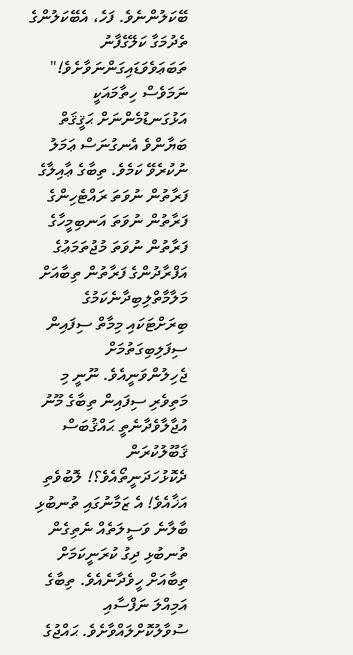ބޭކަލުންނެވެ. ފަހެ، އެބޭކަލުންގެ ތެދުމަގާ ކަލޭގެފާނު ތަބަޢަވެވަޑައިގަންނަވާށެވެ!"
ނަމަވެސް ހިތާމައަކީ އަޅުގަނޑުމެންނަށް ޙަޤީޤަތް ބަޔާންވެ އެނގުނަސް ޢަމަލު ނުކުރެވޭ ކަމެވެ. ތިބާގެ ޢާއިލާގެ ފަރާތުން ނުވަތަ ރައްޓެހިންގެ ފަރާތުން ނުވަތަ އަނބިމީހާގެ ފަރާތުން ނުވަތަ މުޖުތަމަޢުގެ އަފްރާދުންގެ ފަރާތުން ތިބާއަށް މަލާމާތްލިބިދާނެކަމުގެ ބިރަށްޓަކައި މިމާތް ސިފައިން ސިފަލިބިގަތުމަށް ޖެހިލުންވަނީއެވެ. ނޫނީ މި މަތިވެރި ސިފައިން ތިބާގެ މޫނު އުޖާލާވެދާނެތީ ޙައްޤުބަސް ޤަބޫލުކުރަން ދެކޮޅުހަދަނީތޯއެވެ؟! ލޮބުވެތި އަޚާއެވެ! އެ ޒަމާނުގައި ތުނބުޅި ބާލާނެ ވަސީލަތެއް ނެތިގެން ތުނބުޅި ދިގު ކުރަނީކަމަށް ތިބާއަށް ހީވެދާނެއެވެ. ތިބާގެ އަމިއްލަ ނަފްސާއި ސުވާލުކޮށްލައްވާށެވެ. ޙައްޖުގެ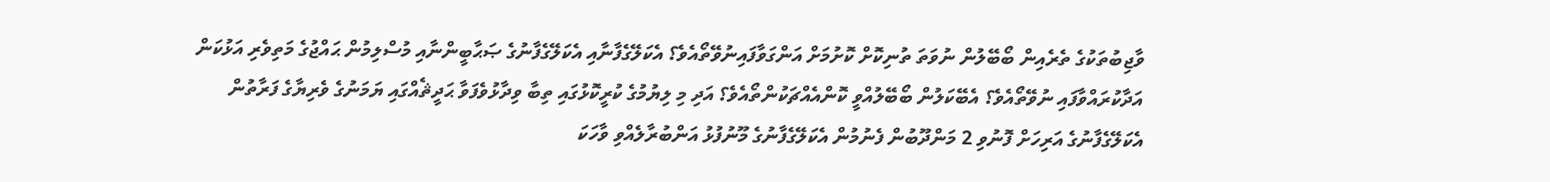ވާޖިބުތަކުގެ ތެރެއިން ބޯބޭލުން ނުވަތަ ތުނިކޮށް ކޮށުމަށް އަންގަވާފައިނުވޭތޯއެވެ؟ އެކަލޭގެފާނާއި އެކަލޭގެފާނުގެ ޞަޙާބީންނާއި މުސްލިމުން ޙައްޖުގެ މަތިވެރި އަޅުކަން އަދާކުރައްވާފައި ނުވޭތޯއެވެ؟ އެބޭކަލުން ބޯބޭލުއްވީ ކޮންއެއްޗަކުންތޯއެވެ؟ އަދި މި ލިޔުމުގެ ކުރީކޮޅުގައި ތިބާ ވިދާޅުވެފަވާ ޙަދީޘެއްގައި ޔަމަނުގެ ވެރިޔާގެ ފަރާތުން އެކަލޭގެފާނުގެ އަރިހަށް ފޮނުވި 2 މަންދޫބުން ފެނުމުން އެކަލޭގެފާނުގެ މޫނުފުޅު އަންބުރާލެއްވި ވާހަކަ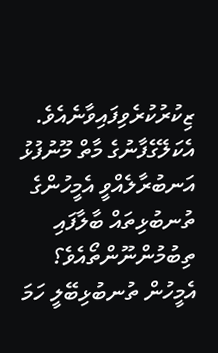ޒިކުރުކުރެވިފައިވާނެއެވެ. އެކަލޭގެފާނުގެ މާތް މޫނުފުޅު އަނބުރާލެއްވީ އެމީހުންގެ ތުނބުޅިތައް ބާލާފައި ތިބުމުންނޫންތޯއެވެ؟ އެމީހުން ތުނބުޅިބޭލީ ހަމަ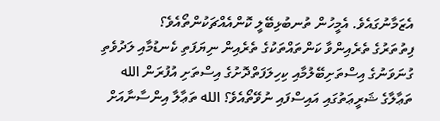އެޒަމާނުގައެވެ. އެމީހުން ތުނބުޅިބޭލީ ކޮންއެއްޗަކުންތޯއެވެ؟
ފިތުތަރުގެ ތެރެއިންވާ ކަންތައްތަކުގެ ތެރެއިން ނިޔަފަތި ކެނޑުމާއި ލަދުވެތި ގުނަވަނުގެ އިސްތަށިބޭލުމާއި ކިހިލަފަތްދޮށުގެ އިސްތަށި އުފުރަން الله ތަޢާލާގެ ޝަރީޢަތުގައި އައިސްފައި ނުވޭތޯއެވެ؟ الله ތަޢާލާ އިންސާނާއަށް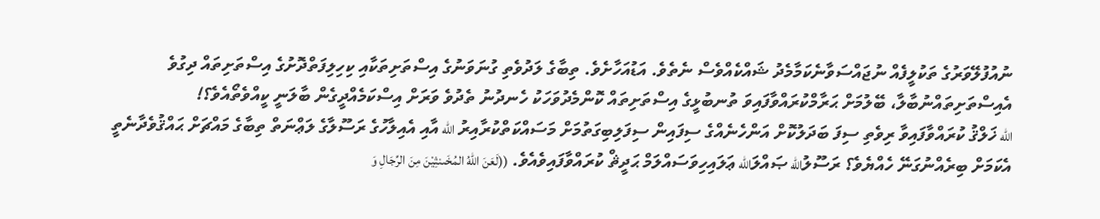ނުއުފުލޭވަރުގެ ތަކުލީފެއް ނުޖައްސަވާނެކަމާމެދު ޝައްކެއްވެސް ނެތެވެ. އަޑުއަހާށެވެ. ތިބާގެ ލަދުވެތި ގުނަވަނުގެ އިސްތަށިތަކާއި ކިހިލިފަތްދޮށުގެ އިސްތަށިތައް ދިގުވެ އެއިސްތަށިތައްނުބާލާ، ބޭލުމަށް ޙަރާމްކުރައްވާފައިވަ ތުނބުޅީގެ އިސްތަށިތައް ކޮންމެދުވަހަކު ހެނދުނު ތެދުވެ ވަރަށް އިސްކަމެއްދީގެން ބާލަނީ ކީއްވެތޯއެވެ؟!
الله ޚަލްޤު ކުރައްވާފައިވާ ރިވެތި ސިފަ ބަދަލުކޮށް އަންހެނެއްގެ ސިފައިން ސިފަލިބިގަތުމަށް މަސައްކަތްކުރާއިރު الله އާއި އެއިލާހުގެ ރަސޫލާގެ ލަޢްނަތް ތިބާގެ މައްޗަށް ޙައްޤުވެދާނެތީ އެކަމަށް ބިރެއްނުގަނޭ ހެއްޔެވެ؟ ރަސޫލުالله ޞައްލަالله ޢަލައިހިވަސައްލަމް ޙަދީޘް ކުރައްވާފައިވެއެވެ. ((لَعَنَ اللهُ المُخَىنثِيْنَ مِنَ الرِّجَالِ وَ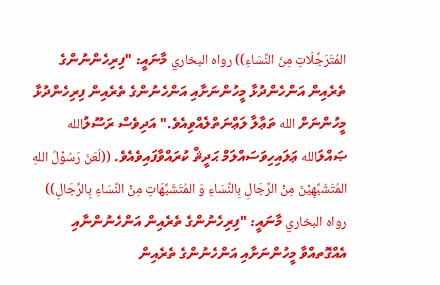المُتَرَجِّلَاتِ مِنَ النِّسَاءِ)) رواه البخاري މާނައީ: "ފިރިހެންނުންގެ ތެރެއިން އަންހެންދުޅާ މީހުންނަށާއި އަންހެނުންގެ ތެރެއިން ފިރިހެންދުޅާ މީހުންނަށް الله ތަޢާލާ ލަޢްނަތްލެއްވިއެވެ." އަދިވެސް ރަސޫލުالله ޞައްލަالله ޢަލައިހިވަސައްލަމް ޙަދީޘް ކުރައްވާފައިވެއެވެ. ((لَعَنَ رَسُوْلُ اللهِ المُتَشَبِّهِيْنَ مِنْ الرِّجَالِ بِالنِّسَاءِ وَ المُتَشَبِّهَاتِ مِنْ النِّسَاءِ بِالرِّجَالِ)) رواه البخاري މާނައީ: "ފިރިހެނުންގެ ތެރެއިން އަންހެނުންނާއި އެއްގޮތއްވާ މީހުންނަށާއި އަންހެނުންގެ ތެރެއިން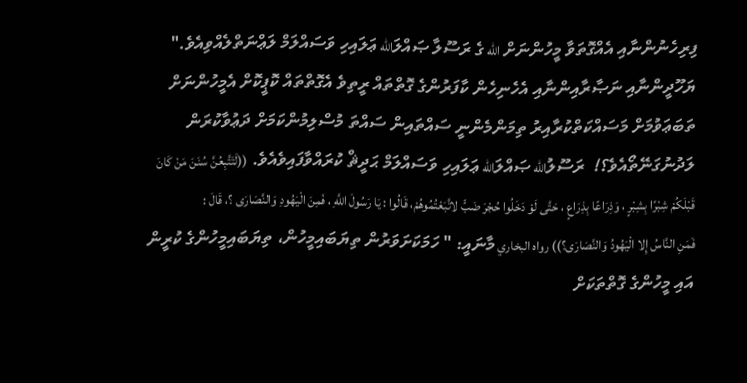ފިރިހެނުންނާއި އެއްގޮތަވާ މީހުންނަށް الله ގެ ރަސޫލާ ޞައްލަالله ޢަލައިހި ވަސައްލަމް ލަޢްނަތްލެއްވިއެވެ."
ޔަހޫދީންނާއި ނަޞާރާއިންނާއި އެހެނިހެން ކާފަރުންގެ ގޮތްތައް ރީތިވެ އެގޮތްތައް ކޮޕީކޮށް އެމީހުންނަށް ތަބަޢަވުމަށް މަސައްކަތްކުރާއިރު ތިމަންމެންނީ ސައްތައިން ސައްތަ މުސްލިމުންކަމަށް ދަޢުވާކުރަން ލަދުނުގަނޭތޯއެވެ؟!  ރަސޫލުالله ޞައްލަالله ޢަލައިހި ވަސައްލަމް ޙަދީޘް ކުރައްވާފައިވެއެވެ. ((لَتَتَّبِعُنَّ سُنَنَ مَنْ كَانَ قَبْلَكُمْ شِبْرًا بِشِبْرٍ ، وَذِرَاعًا بِذِرَاعٍ ، حَتَّى لَوْ دَخَلُوا حُجْرَ ضَبٍّ لاتَّبَعْتُمُوهُمْ، قَالُوا : يَا رَسُولَ اللَّهِ ، فَمِنَ الْيَهُودِ وَالنَّصَارَى ؟، قَالَ : فَمَنِ النَّاسُ إِلا الْيَهُودُ وَالنَّصَارَى؟)) رواه البخاري މާނައީ: " ހަމަކަށަވަރުން ތިޔަބައިމީހުން، ތިޔަބައިމީހުންގެ ކުރީން އައި މީހުންގެ ގޮތްތަކަށް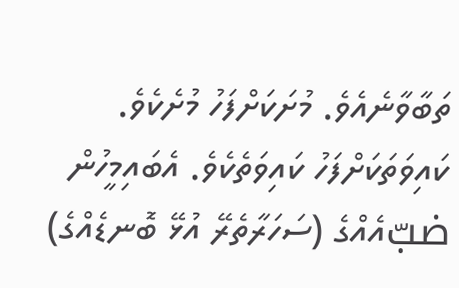ތަބާވާނެއެވެ. މުށަކަށްފަހު މުށެކެވެ. ކައިވަތަކަށްފަހު ކައިވަތެކެވެ. އެބައިމީހުން ضبّއެއްގެ (ސަހަރާތެރޭ އުޅޭ ބޮނޑެއްގެ)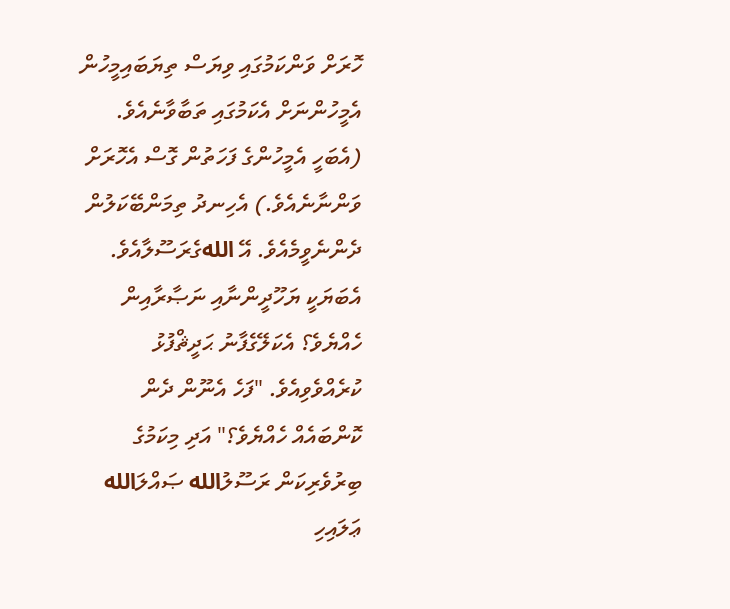ހޮރަށް ވަންކަމުގައި ވިޔަސް ތިޔަބައިމީހުން އެމީހުންނަށް އެކަމުގައި ތަބާވާނެއެވެ. (އެބަހީ އެމީހުންގެ ފަހަތުން ގޮސް އެހޮރަށް ވަންނާނެއެވެ.) އެހިނދު ތިމަންބޭކަލުން ދެންނެވީމެއެވެ. އޭ اللهގެރަސޫލާއެވެ. އެބަޔަކީ ޔަހޫދީންނާއި ނަޞާރާއިން ހެއްޔެވެ؟ އެކަލޭގެފާނު ޙަދީޘްފުޅު ކުރެއްވެވިއެވެ. "ފަހެ އެނޫން ދެން ކޮންބައެއް ހެއްޔެވެ؟" އަދި މިކަމުގެ ބިރުވެރިކަން ރަސޫލުالله ޞައްލަالله ޢަލައިހި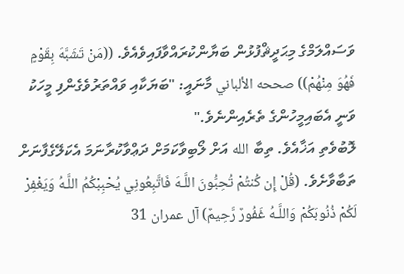ވަސައްލަމްގެ މިޙަދީޘްފުޅުން ބަޔާންކުރައްވާފައިވެއެވެ. ((مَنْ تَشَبَّهَ بِقَوْمٍ فَهُوَ مِنْهُمْ)) صححه الألباني މާނައީ: "ބަޔަކާއި ވައްތަރުވެގެންފި މީހަކު ވަނީ އެބައިމީހުންގެ ތެރެއިންނެވެ."
ލޮބުވެތި އަޚާއެވެ. ތިބާ الله އަށް ލޯބިވާކަމަށް ދަޢްވާކުރާނަމަ އެކަލޭގެފާނަށް ތަބާވާށެވެ. (قُلْ إِن كُنتُمْ تُحِبُّونَ اللَّـهَ فَاتَّبِعُونِي يُحْبِبْكُمُ اللَّـهُ وَيَغْفِرْ لَكُمْ ذُنُوبَكُمْ وَاللَّـهُ غَفُورٌ رَّحِيمٌ) آل عمران 31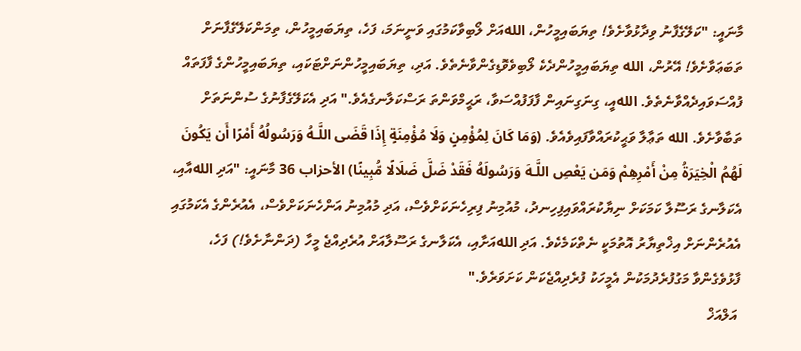މާނައީ: "ކަލޭގެފާނު ވިދާޅުވާށެވެ! ތިޔަބައިމީހުން، اللهއަށް ލޯބިވާކަމުގައި ވަނީނަމަ، ފަހެ، ތިޔަބައިމީހުން، ތިމަންކަލޭގެފާނަށް ތަބަޢަވާށެވެ! އޭރުން، الله ތިޔަބައިމީހުންދެކެ ލޯބިވެވޮޑިގެންވާނެތެވެ. އަދި، ތިޔަބައިމީހުންނަށްޓަކައި، ތިޔަބައިމީހުންގެ ފާފަތައް ފުއްސަވައިދެއްވާނެތެވެ. اللهއީ، ގިނަގިނައިން ފާފަފުއްސަވާ، ރަޙީމްވަންތަ ރަސްކަލާނގެއެވެ." އަދި އެކަލޭގެފާނުގެ ސުންނަތަށް ތަބާވާށެވެ. الله ތަޢާލާ ވަޙީކުރައްވާފައިވެއެވެ. (وَمَا كَانَ لِمُؤْمِنٍ وَلَا مُؤْمِنَةٍ إِذَا قَضَى اللَّـهُ وَرَسُولُهُ أَمْرًا أَن يَكُونَ لَهُمُ الْخِيَرَةُ مِنْ أَمْرِهِمْ وَمَن يَعْصِ اللَّـهَ وَرَسُولَهُ فَقَدْ ضَلَّ ضَلَالًا مُّبِينًا) الأحزاب 36 މާނައީ: "އަދި اللهއާއި، އެކަލާނގެ ރަސޫލާ ކަމަކަށް ނިޔާކުރައްވައިފިހިނދު، މުއުމިނު ފިރިހެނަކަށްވެސް، އަދި މުއުމިނު އަންހެނަކަށްވެސް، އެއުރެންގެ އެކަމުގައި އެއުރެންނަށް އިޚްތިޔާރު އޮތުމަކީ ނެތްކަމެކެވެ. އަދި اللهއަށާއި، އެކަލާނގެ ރަސޫލާއަށް އުރެދިއްޖެ މީހާ (ދަންނާށެވެ!) ފަހެ، ފާޅުވެގެންވާ މަގުފުރެދުމަކުން އެމީހަކު ފުރެދިއްޖެކަން ކަށަވަރެވެ."
 އަލްއަޚް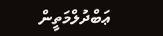ޢަބްދުލްމަތީން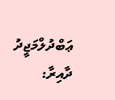ޢަބްދުލްމަޖީދު
ދާއިރާ: